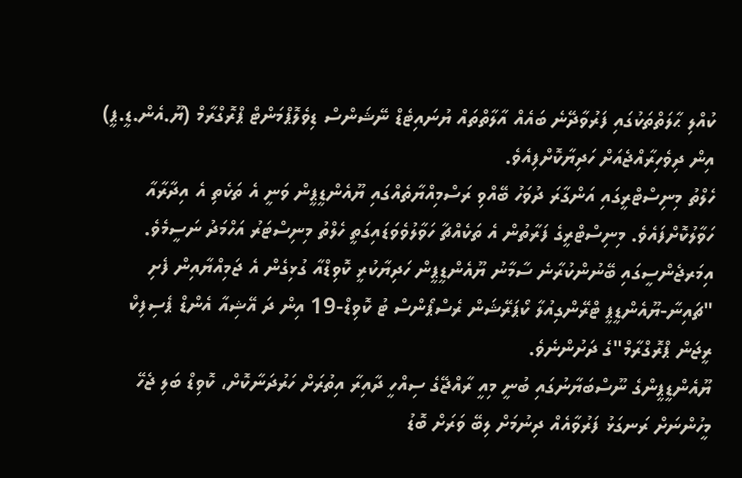ކުއްލި ޙާލަތްތަކުގައި ފަރުވާދޭނެ ބައެއް އާލާތްތައް ޔުނައިޓެޑް ނޭޝަންސް ޑިވެލޮޕްމަންޓް ޕްރޮގްރާމް (ޔޫ.އެން.ޑީ.ޕީ) އިން ދިވެހިރާއްޖެއަށް ހަދިޔާކޮށްފިއެވެ.
ހެލްތު މިނިސްޓްރީގައި އަންގާރަ ދުވަހު ބޭއްވި ރަސްމިއްޔާތެއްގައި ޔޫއެންޑީޕީން ވަނީ އެ ތަކެތި އެ އިދާރާއާ ހަވާލުކޮށްފައެވެ. މިނިސްޓްރީގެ ފަރާތުން އެ ތަކެއްޗާ ހަވާލުވެވަޑައިގަތީ ހެލްތު މިނިސްޓަރު އަހްމަދު ނަސީމެވެ.
އިމަރޖެންސީގައި ބޭނުންކުރާނެ ސާމާނު ޔޫއެންޑީޕީން ހަދިޔާކުރީ ކޮވިޑްއާ ގުޅިގެން އެ ޖަމިއްޔާއިން ފެށި "ޗައިނާ-ޔޫއެންޑީޕީ ޓްރޭންގިއުލާ ކޯޕަރޭޝަން ރެސްޕޯންސް ޓު ކޮވިޑް-19 އިން ދަ އޭޝިއާ އެންޑް ޕެސިފިކް ރީޖަން ޕްރޮގްރާމް"ގެ ދަށުންނެވެ.
ޔޫއެންޑީޕީންގެ ނޫސްބަޔާނުގައި ބުނީ މިއީ ރާއްޖޭގެ ސިއްހީ ދާއިރާ އިތުރަށް ހަރުދަނާކޮށް، ކޮވިޑް ބަލި ޖެހޭ މީހުންނަށް ރަނގަޅު ފަރުވާއެއް ދިނުމަށް ލިބޭ ވަރަށް ބޮޑު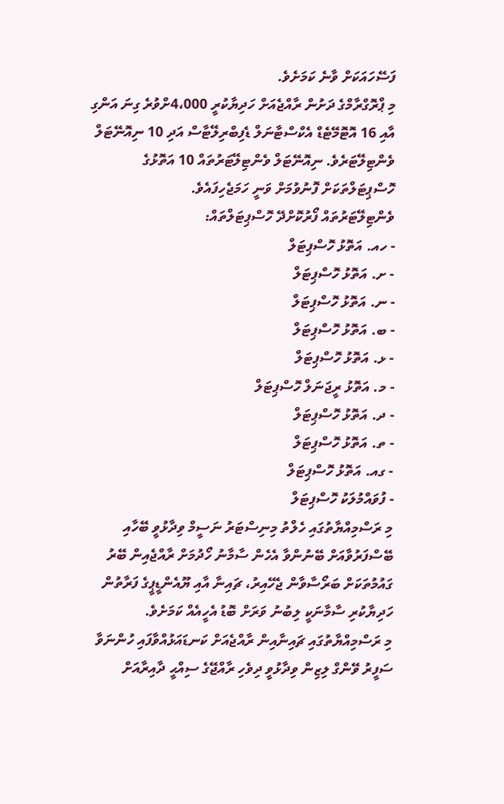ފަސޭހައަކަށް ވާނެ ކަމަށެވެ.
މި ޕްރޮގްރާމްގެ ދަށުން ރާއްޖެއަށް ހަދިޔާކުރީ 4،000ށްވުރެ ގިނަ އަންގި އާއި 16 އޮޓޮމޭޓެޑް އެކްސްޓާނަލް ޑެފިބްރިލޭޓާސް އަދި 10 ނިއޮނޭޓަލް ވެންޓިލޭޓަރެވެ. ނިއޮނޭޓަލް ވެންޓިލޭޓަރުތައް 10 އަތޮޅުގެ ހޮސްޕިޓަލްތަކަށް ފޮނުވުމަށް ވަނީ ހަމަޖެހިފައެވެ.
ވެންޓިލޭޓަރުތައް ފޯރުކޮށްދޭ ހޮސްޕިޓަލްތައް:
- ހއ. އަތޮޅު ހޮސްޕިޓަލް
- ށ. އަތޮޅު ހޮސްޕިޓަލް
- ނ. އަތޮޅު ހޮސްޕިޓަލް
- ބ. އަތޮޅު ހޮސްޕިޓަލް
- ޅ. އަތޮޅު ހޮސްޕިޓަލް
- މ. އަތޮޅު ރީޖަނަލް ހޮސްޕިޓަލް
- ދ. އަތޮޅު ހޮސްޕިޓަލް
- ތ. އަތޮޅު ހޮސްޕިޓަލް
- ގއ. އަތޮޅު ހޮސްޕިޓަލް
- ފުވައްމުލަކު ހޮސްޕިޓަލް
މި ރަސްމިއްޔާތުގައި ހެލްތު މިނިސްޓަރު ނަސީމް ވިދާޅުވީ ބޭހާއި ބޭސްފަރުވާއަށް ބޭނުންވާ އެހެން ސާމާނު ހޯދުމަށް ރާއްޖެއިން ބޭރު ގައުމުތަކަށް ބަރޯސާވާން ޖެހޭއިރު، ޗައިނާ އާއި ޔޫއެންޑީޕީގެ ފަރާތުން ހަދިޔާކުރި ސާމާނަކީ ލިބުނު ވަރަށް ބޮޑު އެހީއެއް ކަމަށެވެ.
މި ރަސްމިއްޔާތުގައި ޗައިނާއިން ރާއްޖެއަށް ކަނޑައަޅުއްވާފައި ހުންނަވާ ސަފީރު ވޭންގް ލިޒިން ވިދާޅުވީ ދިވެހި ރާއްޖޭގެ ސިއްޙީ ދާއިރާއަށް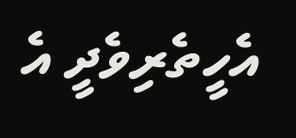އެހީތެރިވެދީ އެ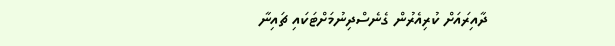ދާއިރައަށް ކުރިއެރުން ގެނެސްދިނުމަށްޓަކައި ޗައިނާ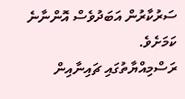ސަރުކާރުން އަބަދުވެސް އޮންނާނެ ކަމަށެވެ.
ރަސްމިއްޔާތުގައި ޗައިނާއިން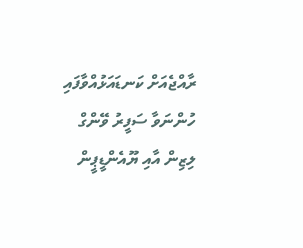ރާއްޖެއަށް ކަނޑައަޅުއްވާފައި ހުންނަވާ ސަފީރު ވޭންގް ލިޒިން އާއި ޔޫއެންޑީޕީން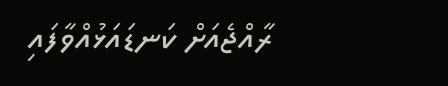ރާއްޖެއަށް ކަނޑައަޅުއްވާފައި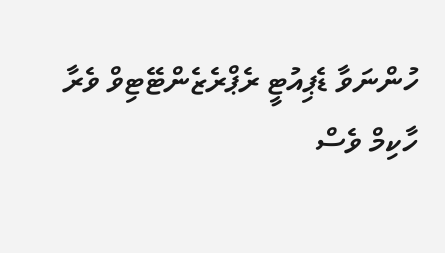ހުންނަވާ ޑެޕިއުޓީ ރެޕްރެޒެންޓޭޓިވް ވެރާ ހާކިމް ވެސް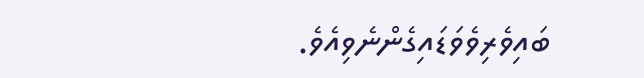ބައިވެރިވެވަޑައިގެންނެވިއެވެ.